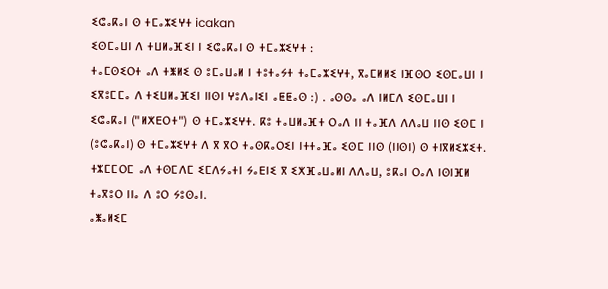ⵉⵛⴰⴽⴰⵏ ⵙ ⵜⵎⴰⵣⵉⵖⵜ icakan
ⵉⵙⵎⴰⵡⵏ ⴷ ⵜⵡⵍⴰⴼⵉⵏ ⵏ ⵉⵛⴰⴽⴰⵏ ⵙ ⵜⵎⴰⵣⵉⵖⵜ :
ⵜⴰⵎⵙⵉⵔⵜ ⴰⴷ ⵜⵥⵍⵉ ⵙ ⵓⵎⴰⵡⴰⵍ ⵏ ⵜⵓⵜⴰⵢⵜ ⵜⴰⵎⴰⵣⵉⵖⵜ, ⴳⴰⵎⵍⵍⵉ ⵏⴼⵙⵔ ⵉⵙⵎⴰⵡⵏ ⵏ ⵉⴳⵓⵎⵎⴰ ⴷ ⵜⵉⵡⵍⴰⴼⵉⵏ ⵏⵏⵙⵏ ⵖⵓⴷⴰⵏⵉⵏ ⴰⵟⵟⴰⵙ :) . ⴰⵙⵙⴰ ⴰⴷ ⵏⵍⵎⴷ ⵉⵙⵎⴰⵡⵏ ⵏ ⵉⵛⴰⴽⴰⵏ ("ⵍⵅⴹⵔⵜ") ⵙ ⵜⵎⴰⵣⵉⵖⵜ. ⴽⵓ ⵜⴰⵡⵍⴰⴼⵜ ⵔⴰⴷ ⵏⵏ ⵜⴰⴼⴷ ⴷⴷⴰⵡ ⵏⵏⵙ ⵉⵙⵎ ⵏ (ⵓⵛⴰⴽⴰⵏ) ⵙ ⵜⵎⴰⵣⵉⵖⵜ ⴷ ⴳ ⴳⵔ ⵜⴰⵙⴽⴰⵔⵉⵏ ⵏⵜⵜⴰⴼⴰ ⵉⵙⵎ ⵏⵏⵙ (ⵏⵏⵙⵏ) ⵙ ⵜⵏⴳⵍⵉⵣⵉⵜ. ⵜⵣⵎⵎⵔⵎ ⴰⴷ ⵜⵙⵎⴷⵎ ⵉⵎⴷⵢⴰⵜⵏ ⵢⴰⴹⵏⵉ ⴳ ⵉⵅⴼⴰⵡⴰⵍⵏ ⴷⴷⴰⵡ, ⵓⴽⴰⵏ ⵔⴰⴷ ⵏⵙⵏⴼⵍ ⵜⴰⴳⵓⵔ ⵏⵏⴰ ⴷ ⵓⵔ ⵢⵓⵙⴰⵏ.
ⴰⵥⴰⵍⵉⵎ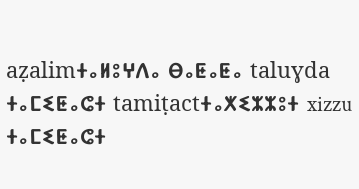aẓalimⵜⴰⵍⵓⵖⴷⴰ ⴱⴰⵟⴰⵟⴰ taluɣda
ⵜⴰⵎⵉⵟⴰⵛⵜ tamiṭactⵜⴰⵅⵉⵣⵣⵓⵜ xizzu
ⵜⴰⵎⵉⵟⴰⵛⵜ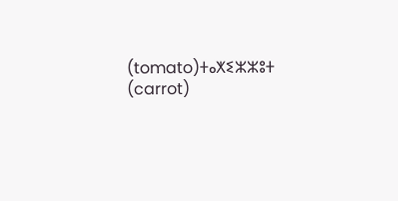(tomato)ⵜⴰⵅⵉⵣⵣⵓⵜ (carrot)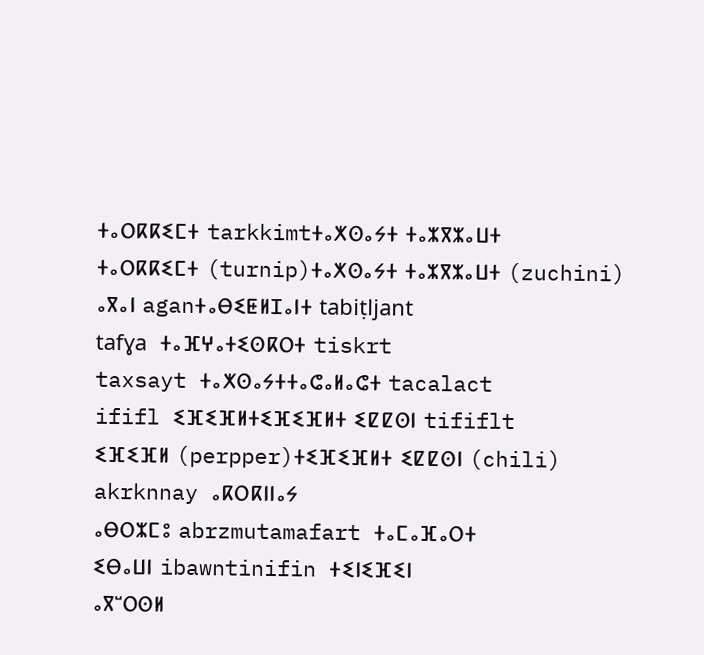ⵜⴰⵔⴽⴽⵉⵎⵜ tarkkimtⵜⴰⵅⵙⴰⵢⵜ ⵜⴰⵣⴳⵣⴰⵡⵜ
ⵜⴰⵔⴽⴽⵉⵎⵜ (turnip)ⵜⴰⵅⵙⴰⵢⵜ ⵜⴰⵣⴳⵣⴰⵡⵜ (zuchini)
ⴰⴳⴰⵏ aganⵜⴰⴱⵉⵟⵍⵊⴰⵏⵜ tabiṭljant
tafɣa ⵜⴰⴼⵖⴰⵜⵉⵙⴽⵔⵜ tiskrt
taxsayt ⵜⴰⵅⵙⴰⵢⵜⵜⴰⵛⴰⵍⴰⵛⵜ tacalact
ififl ⵉⴼⵉⴼⵍⵜⵉⴼⵉⴼⵍⵜ ⵉⵇⵇⵙⵏ tififlt
ⵉⴼⵉⴼⵍ (perpper)ⵜⵉⴼⵉⴼⵍⵜ ⵉⵇⵇⵙⵏ (chili)
akrknnay ⴰⴽⵔⴽⵏⵏⴰⵢ
ⴰⴱⵔⵣⵎⵓ abrzmutamafart ⵜⴰⵎⴰⴼⴰⵔⵜ
ⵉⴱⴰⵡⵏ ibawntinifin ⵜⵉⵏⵉⴼⵉⵏ
ⴰⴳⵯⵔⵙⵍ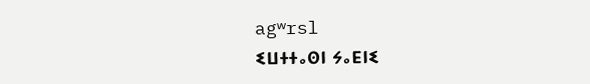agʷrsl
ⵉⵡⵜⵜⴰⵙⵏ ⵢⴰⴹⵏⵉ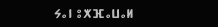ⵢⴰⵏ ⵓⵅⴼⴰⵡⴰⵍ